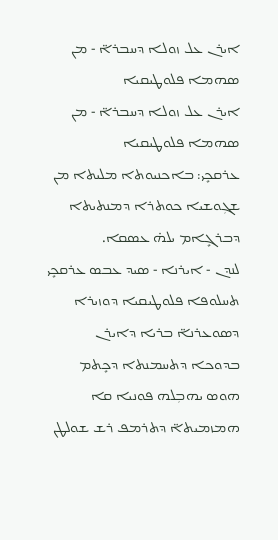ܐܝܪܢ ܥܠ ܙܘܠܐ ܕܚܒܪܐ̈ - ܡܢ ܣܗܡܐ ܦܠܘܛܝܩܝܐ
ܐܝܪܢ ܥܠ ܙܘܠܐ ܕܚܒܪܐ̈ - ܡܢ ܣܗܡܐ ܦܠܘܛܝܩܝܐ
ܥܪܩܟܻܝ: ܒܐܟܢܝܘܬܐ ܡܠܝܬܐ ܡܢ ܫܓܼܘܫܝܐ ܟܘܬܪܐ ܕܡܢܬܝܬܐ ܕܒܪܓܻܐܡ ܝܠܗ̇ ܥܣܩܐ.
ܠܢܕܢ - ܐܝܪܢܐ - ܣܝܕ ܥܒܣ ܥܪܩܟܻܝ ܬܚܠܘܦܐ ܦܠܘܛܝܩܝܐ ܕܘܙܝܪܐ ܕܣܘܥܪܢܐ̈ ܒܪܝܐ ܕܐܝܪܢ ܒܕܘܟܐ ܕܬܚܡܢܬܐ ܕܟܻܬܡ ܗܘܣ ܝܗܒܼܠܗ ܦܘܢܝܐ ܩܐ ܗܡܙܡܝܬܐ̈ ܕܬܪܡܦ ܪܫ ܫܘܠܛܢ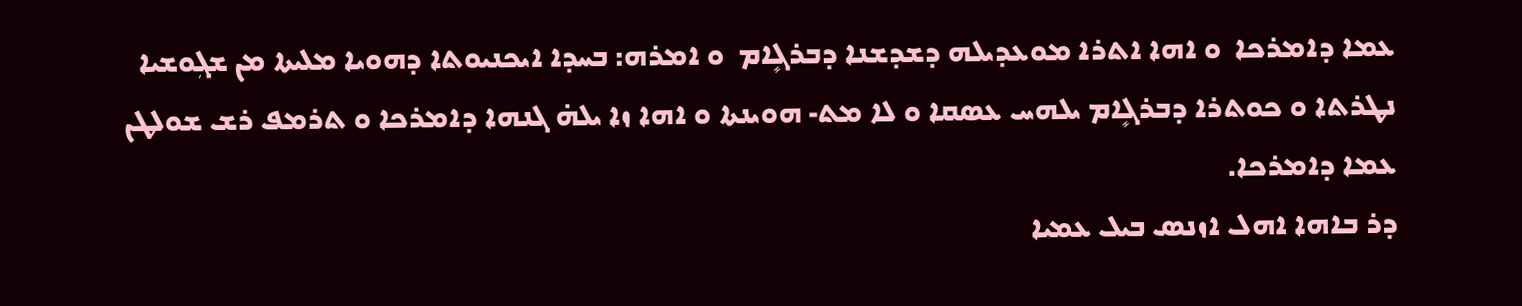ܥܡܐ ܕܐܡܪܟܐ  ܘ ܐܗܐ ܐܬܪܐ ܡܘܥܕܝܠܗ ܕܫܕܫܢܐ ܕܒܪܓܻܐܡ  ܘ ܐܡܪܗ: ܒܚܕܐ ܐܝܟܢܝܘܬܐ ܕܗܘܝܐ ܡܠܝܬܐ ܡܢ ܫܓܼܘܫܝܐ ܢܛܪܬܐ ܘ ܟܘܬܪܐ ܕܒܪܓܻܐܡ ܝܠܗܚ ܥܣܩܐ ܘ ܠܐ ܡܬ- ܗܘܝܢܬܐ ܘ ܐܗܐ ܙܐ ܝܠܗ̇ ܓܢܗܐ ܕܐܡܪܟܐ ܘ ܬܪܡܦ ܪܫ ܫܘܠܛܢ ܥܡܐ ܕܐܡܪܟܐ.
ܕܪ ܒܐܗܐ ܐܗܠ ܐܙܢܣ ܒܝܠ ܥܡܝܐ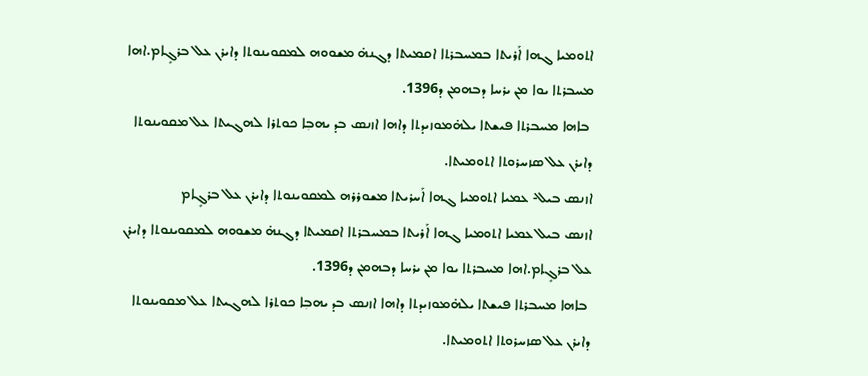ܐܬܘܡܝܐ ܓܗܐ ܐܰܪܝܬܐ ܒܡܚܒܪܬܐ ܐܩܡܝܬܐ ܕܓܢܗ̇ ܡܫܘܘܗ ܠܡܩܘܝܢܘܬܐ ܕܐܝܪܢ ܥܠ ܒܪܓܻܐܡ.ܐܗܐ ܡܚܒܪܬܐ ܝܘܐ ܡܢ ܝܪܚܐ ܕܒܗܡܢ ܕ1396.
 ܒܐܗܐ ܡܚܒܪܬܐ ܦܝܫܬܐ ܝܠܗ̇ܡܘܙܝܕܬܐ ܕܐܗܐ ܐܙܢܣ ܒܕ ܝܗܒܼܐ ܟܘܬܪܐ ܠܗܓܝܬܐ ܥܠ ܡܩܘܝܢܘܬܐ ܕܐܝܪܢ ܥܠ ܣܙܚܪܘܬܐ ܐܬܘܡܝܬܐ.
ܐܙܢܣ ܒܝܠ- ܥܡܝܐ ܐܬܘܡܝܐ ܓܗܐ ܐܰܚܪܝܬܐ ܡܫܘܪܪܗ ܠܡܩܘܝܢܘܬܐ ܕܐܝܪܢ ܥܠ ܒܪܓܻܐܡ
ܐܙܢܣ ܒܝܠ ܥܡܝܐ ܐܬܘܡܝܐ ܓܗܐ ܐܰܪܝܬܐ ܒܡܚܒܪܬܐ ܐܩܡܝܬܐ ܕܓܢܗ̇ ܡܫܘܘܗ ܠܡܩܘܝܢܘܬܐ ܕܐܝܪܢ ܥܠ ܒܪܓܻܐܡ.ܐܗܐ ܡܚܒܪܬܐ ܝܘܐ ܡܢ ܝܪܚܐ ܕܒܗܡܢ ܕ1396.
 ܒܐܗܐ ܡܚܒܪܬܐ ܦܝܫܬܐ ܝܠܗ̇ܡܘܙܝܕܬܐ ܕܐܗܐ ܐܙܢܣ ܒܕ ܝܗܒܼܐ ܟܘܬܪܐ ܠܗܓܝܬܐ ܥܠ ܡܩܘܝܢܘܬܐ ܕܐܝܪܢ ܥܠ ܣܙܚܪܘܬܐ ܐܬܘܡܝܬܐ.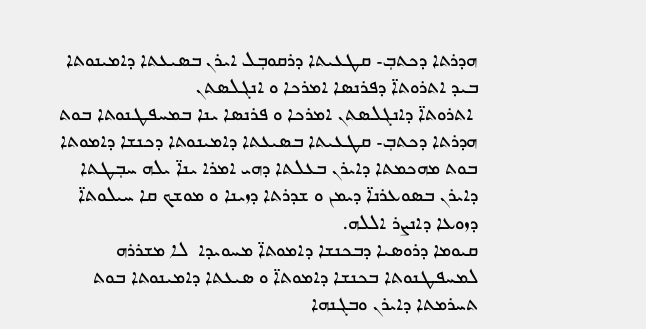ܗܕܪܬܐ ܕܟܬܒܼ- ܩܛܥܝܬܐ ܕܪܩܘܒܼܠ ܐܝܪܢ ܒܣܝܥܬܐ ܕܐܡܝܢܘܬܐ ܒܝܕ ܐܬܪܘܬܐ̈ ܕܦܪܢܣܐ ܐܡܪܟܐ ܘ ܐܢܓܠܣܬܢ
 ܐܬܪܘܬܐ̈ ܕܐܢܓܠܣܬܢ ܐܡܪܟܐ ܘ ܦܪܢܣܐ ܝܢܐ ܒܡܚܦܛܢܘܬܐ ܒܘܬ ܗܕܪܬܐ ܕܟܬܒܼ- ܩܛܥܝܬܐ ܒܣܝܥܬܐ ܕܐܡܝܢܘܬܐ ܕܟܢܫܐ ܕܐܡܘܬܐ ܒܘܬ ܡܗܟܡܬܐ ܕܐܝܪܢ ܒܥܠܬܐ ܕܗܝ ܐܡܪܐ ܝܢܐ̈ ܝܠܗ ܚܒܼܛܬܐ ܕܐܝܪܢ ܒܣܘܥܪܢܐ̈ ܕܝܡܢ ܘ ܫܕܪܬܐ ܕܙܝܢܐ ܘ ܡܘܫܟ ܩܐ ܚܝܠܘܬܐ̈ ܕܙܘܥܐ ܕܐܢܨܪ ܐܠܠܗ.
ܩܝܘܡܐ ܕܪܘܣܝܐ ܕܒܟܢܫܐ ܕܐܡܘܬܐ̈ ܡܚܘܝܕܐ  ܠܐ ܡܫܪܪܗ ܠܡܚܦܛܢܘܬܐ ܒܟܢܫܐ ܕܐܡܘܬܐ̈ ܘ ܣܝܥܬܐ ܕܐܡܝܢܘܬܐ ܒܘܬ ܬܚܪܡܬܐ ܕܐܝܪܢ ܘܒܓܢܗܐ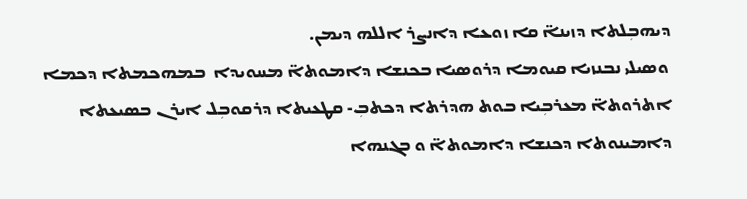ܕܝܗܒܼܠܬܐ ܕܙܝܢܐ̈ ܩܐ ܙܘܥܐ ܕܐܢܨܪ ܐܠܠܗ ܕܝܡܢ.
 ܘܣܝܠܝ ܢܒܢܙܝܐ ܩܝܘܡܐ ܕܪܘܣܝܐ ܒܟܢܫܐ ܕܐܡܘܬܐ̈ ܡܚܘܝܕܐ  ܒܡܗܟܡܬܐ ܕܟܡܐ ܐܬܪܘܬܐ̈ ܡܥܪܒܼܝܐ ܒܘܬ ܗܕܪܬܐ ܕܟܬܒܼ- ܩܛܥܝܬܐ ܕܪܩܘܒܼܠ ܐܝܪܢ ܒܣܝܥܬܐ ܕܐܡܝܢܘܬܐ ܕܟܢܫܐ ܕܐܡܘܬܐ̈ ܘ ܒܓܢܗܐ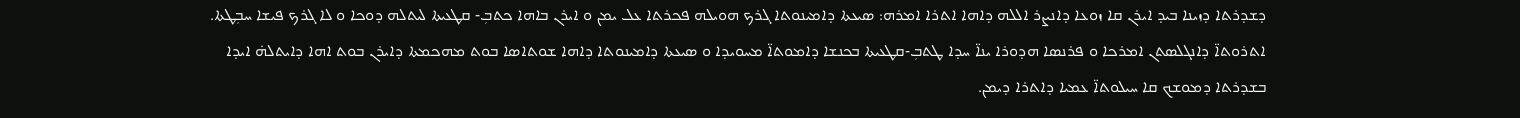ܕܫܕܪܬܐ ܕܙܝܢܐ ܒܝܕ ܐܝܪܢ ܩܐ ܙܘܥܐ ܕܐܢܨܪ ܐܠܠܗ ܕܐܗܐ ܐܬܪܐ ܐܡܪܗ: ܣܝܥܬܐ ܕܐܡܝܢܘܬܐ ܓܪܟ ܗܘܝܠܗ ܦܟܪܬܐ ܥܠ ܝܡܢ ܘ ܐܝܪܢ ܒܐܗܐ ܟܬܒܼ- ܩܛܥܝܬܐ ܠܝܬܠܗ ܕܘܟܐ ܘ ܠܐ ܓܪܟ ܦܝܫܐ ܚܒܼܛܬܐ. ܐܬܪܘܬܐ̈ ܕܐܢܓܠܣܬܢ ܐܡܪܟܐ ܘ ܦܪܢܣܐ ܗܕܘܪܐ ܝܢܐ̈ ܚܕܐ ܛܬܒܼ-ܩܛܥܝܬܐ ܒܟܢܫܐ ܕܐܡܘܬܐ̈ ܡܚܘܝܕܐ ܘ ܣܝܥܬܐ ܕܐܡܝܢܘܬܐ ܕܐܗܐ ܫܘܬܐܣܐ ܒܘܬ ܡܗܟܡܬܐ ܕܐܝܪܢ ܒܘܬ ܐܗܐ ܕܐܝܬܠܗ̇ ܐܝܕܐ ܒܫܕܪܬܐ ܕܡܘܫܟ ܩܐ ܚܝܠܘܬܐ̈ ܥܡܝܐ ܕܐܬܪܐ ܕܝܡܢ.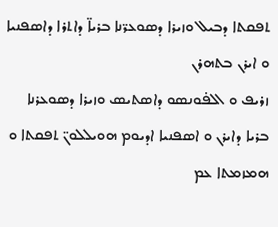ܬܦܩܬܐ ܕܒܝܠ ܘܙܝܪܐ ܕܣܘܥܪ̈ܢܐ ܒܪܝܐ̈ ܕܐܬܪܐ ܕܐܣܦܢܝܐ ܘ ܐܝܪܢ ܒܬܗܪܢ
ܙܪܝܦ ܘ ܐܠܦ̇ܘܢܣܘ ܕܐܣܬܝܣ ܘܙܝܪܐ ܕܣܘܥܪܢܐ ܒܪܝܐ ܕܐܝܪܢ ܘ ܐܣܦܢܝܐ ܐܕܝܘܡ ܗܘܝܠܠܘܢ̈ ܬܦܩܬܐ ܘ ܗܡܙܡܬܐ ܥܡ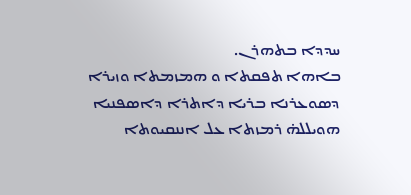ܚܕܕܐ ܒܬܗܪܢ.
ܒܐܗܐ ܬܦܩܬܐ ܘ ܗܡܙܡܬܐ ܘܙܝܪܐ ܕܣܘܥܪܢܐ ܒܪܝܐ ܕܐܬܪܐ ܕܐܣܦܢܝܐ ܗܘܝܠܠܗ̇ ܪܡܙܬܐ ܥܠ ܐܢܢܩܝܘܬܐ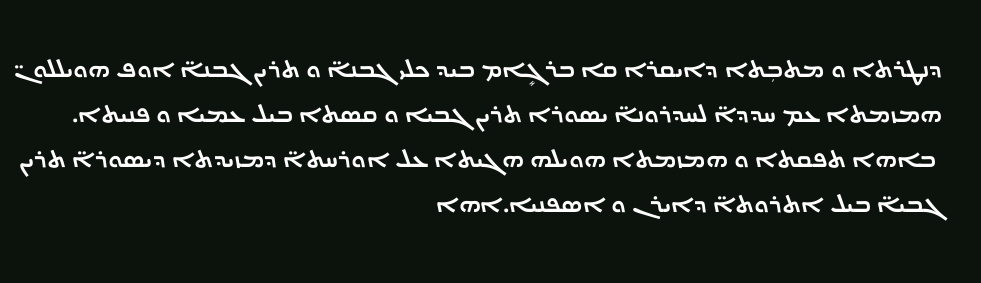ܕܢܛܪܬܐ ܘ ܡܬܒܼܬܐ ܕܐܝܩܪܐ ܩܐ ܒܪܓܻܐܡ ܒܝܕ ܟܠܝ ܓܒܢܐ̈ ܘ ܬܪܝܢ ܓܒܢܐ̈ ܐܘܦ ܗܘܝܠܠܘܢ̈ ܗܡܙܡܬܐ ܥܡ ܚܕܕܐ̈ ܠܚܕܪܘܢܐ̈ ܝܣܘܪܐ ܬܪܝܢ ܓܒܝܐ ܘ ܩܣܬܐ ܒܝܠ ܥܡܝܐ ܘ ܦܢܝܬܐ.
 ܒܐܗܐ ܬܦܩܬܐ ܘ ܗܡܙܡܬܐ ܗܘܝܠܗ ܗܓܝܬܐ ܥܠ ܐܘܪܚܬܐ̈ ܕܡܙܝܕܬܐ ܕܝܣܘܪܐ̈ ܬܪܝܢ ܓܒܝܐ̈ ܒܝܠ ܐܬܪܘܬܐ̈ ܕܐܝܪܢ ܘ ܐܣܦܢܝܐ.ܐܗܐ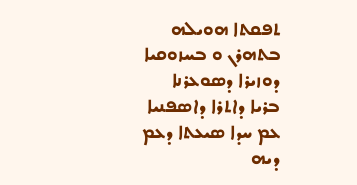ܬܦܩܬܐ ܗܘܝܠܗ ܒܬܗܪܢ ܘ ܒܚܙܘܩܝܐ ܕܘܙܝܪܐ ܕܣܘܥܪܢܐ ܒܪܝܐ ܕܐܬܪܐ ܕܐܣܦܢܝܐ ܥܡ ܚܕܐ ܣܝܥܬܐ ܕܥܡ ܕܝܗ